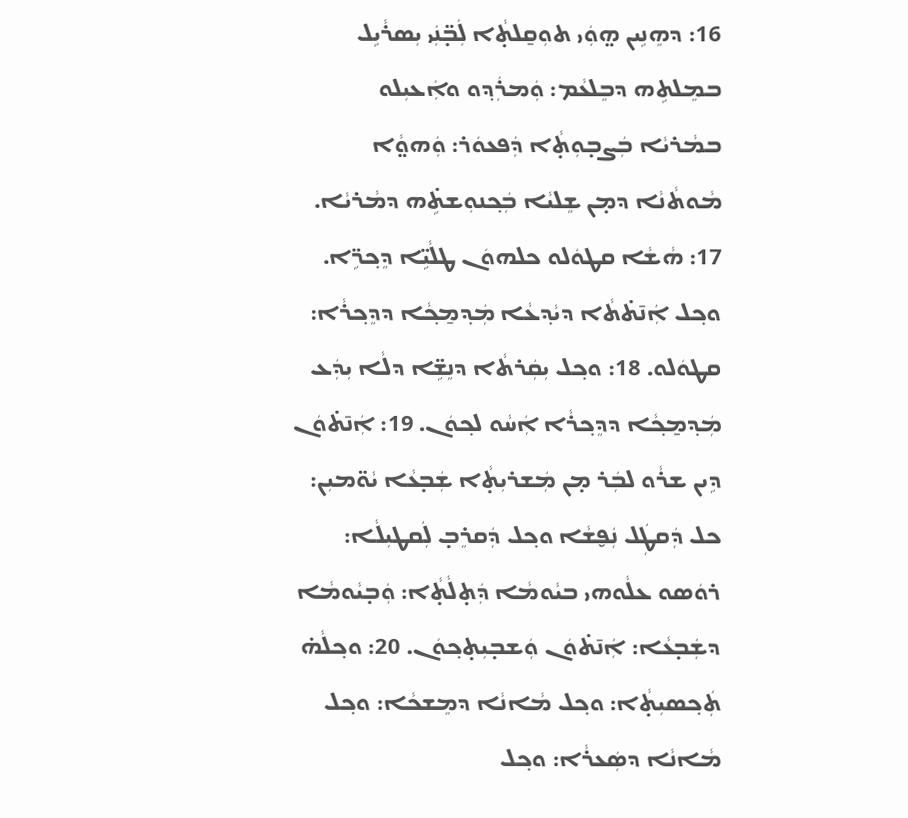16: ܕܗܸܢܹܝܢ ܗ̤ܘܲܝ ܬܘܼܩ̱ܠܬ̣ܵܐ ܠܲܒ̣̈ܢܲܝ ܝܼܣܪܵܝܹܠ ܒܡܸܠܬܹܗ ܕܒܸܠܥܵܡ: ܘܲܡܪܲܕ݂ܘ ܘܐܲܥܝܼܠܘ ܒܡܵܪܝܵܐ ܒܲܨܒ̣ܘܼܬ̣ܵܐ ܕܲܦܥܘܿܪ: ܘܲܗܘ̤ܵܐ ܡܵܘܬܵܢܵܐ ܕܡ̣ܢ ܫܸܠܝܵܐ ܒܲܟ݂ܢܘܼܫܬܹ̇ܗ ܕܡܵܪܝܵܐ. 17: ܗܵܫܵܐ ܩܛܘܿܠܘ ܟܠܗܘܿܢ ܛܠܵܝܹ̈ܐ ܕܸܟ݂ܪܹ̈ܐ. ܘܟ݂ܠ ܐܲܢ̄ܬ̇ܬܵܐ ܕܝܵܕ݂ܥܵܐ ܡܲܕ݂ܡ̱ܟ݂ܵܐ ܕܕܸܟ݂ܪܵܐ: ܩܛܘܿܠܘ. 18: ܘܟ݂ܠ ܝܼܩܲܪܬܵܐ ܕܢܸܫܹ̈ܐ ܕܠܵܐ ܝܼܕܲܥ ܡܲܕ݂ܡ̱ܟ݂ܵܐ ܕܕܸܟ݂ܪܵܐ ܐܲܚܵܘ ܠܟ݂ܘܿܢ. 19: ܐܲܢ̄ܬ̇ܘܿܢ ܕܹܝܢ ܫܪܵܘ ܠܒܲܪ ܡ̣ܢ ܡܲܫܪܝܼܬ̣ܵܐ ܫܲܒ̣ܥܵܐ ܝܵܘ̈ܡܝܼܢ: ܟܠ ܕܲܩܛܲܠ ܢܲܦ̮ܫܵܐ ܘܟ݂ܠ ܕܲܩܪܸܒ̣ ܠܲܩܛܝܼܠܵܐ: ܪܘܿܣܘ ܥܠܵܘܗܝ ܒܝܵܘܡܵܐ ܕܲܬ̣ܠܵܬ̣ܵܐ: ܘܲܒ̣ܝܵܘܡܵܐ ܕܫܲܒ̣ܥܵܐ: ܐܲܢ̄ܬ̇ܘܿܢ ܘܲܫܒ̣ܝܼܬ̣ܟ݂ܘܿܢ. 20: ܘܟ݂ܠܵܗ̇ ܬܲܟ݂ܣܝܼܬ̣ܵܐ: ܘܟ݂ܠ ܡܵܐܢܵܐ ܕܡܸܫܟܵܐ: ܘܟ݂ܠ ܡܵܐܢܵܐ ܕܣܲܥܪܵܐ: ܘܟ݂ܠ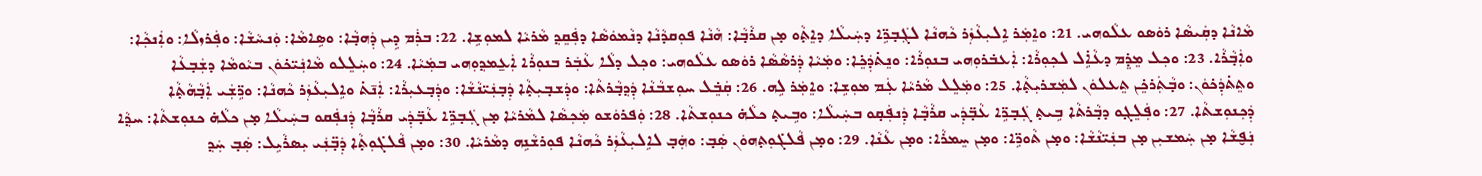ܡܵܐܢܵܐ ܕܩܲܝܣܵܐ ܪܘܿܣܘ ܥܠܵܘܗܝ. 21: ܘܐܸܡܲܪ ܐܹܠܝܼܥܵܙܲܪ ܟܵܗܢܵܐ ܠܓܲܒ̣ܪܹ̈ܐ ܕܚܲܝܠܵܐ ܕܐܸܬ̣ܵܘ ܡ̣ܢ ܩܪܵܒ̣ܵܐ: ܗܵܢܵܐ ܦܘܼܩܕܵܢܵܐ ܕܢܵܡܘܿܣܵܐ ܕܦܲܩܸܕ݂ ܡܵܪܝܵܐ ܠܡܘܼܫܹܐ. 22: ܒܪܲܡ ܕܹܝܢ ܕܲܗܒ̣ܵܐ: ܘܣܹܐܡܵܐ: ܘܲܢܚܵܫܵܐ: ܘܦܲܪܙܠܵܐ: ܘܐܲܢܟ݂ܵܐ: ܘܐܲܒ̣ܵܪܵܐ. 23: ܘܟ݂ܠ ܡܸܕܸ̇ܡ ܕܥܵܐܹ̇ܠ ܠܟ݂ܘܼܪܵܐ: ܐܲܥܒ̇ܪܘܼܗܝ ܒܢܘܼܪܵܐ: ܘܢܸܬ̇ܕܲܟܸ̇ܐ: ܘܡܲܝܵܐ ܕܲܪܣܵܣܵܐ ܪܘܿܣܘ ܥܠܵܘܗܝ: ܘܟ݂ܠ ܕܠܵܐ ܥܵܒܲܪ ܒܢܘܼܪܵܐ ܐܲܥ̱ܡܕ݂ܘܼܗܝ ܒܡܲܝܵܐ. 24: ܘܚܲܠܸܠܘ ܡܵܐܢܲܝ̈ܟ̇ܘܿܢ ܒܝܵܘܡܵܐ ܕܫܲܒ̣ܥܵܐ ܘܬܸܬ̇ܕܲܟ̇ܘܿܢ: ܘܒ̣ܵܬܲܪܟܸ̇ܢ ܬܸܥܠܘܿܢ ܠܡܲܫܪܝܼܬ̣ܵܐ. 25: ܘܡܲܠܸܠ ܡܵܪܝܵܐ ܥܲܡ ܡܘܼܫܹܐ: ܘܐܸܡܲܪ ܠܹܗ. 26: ܩܲܒܸ̇ܠ ܚܘܼܫܒܵܢܵܐ ܕܲܕ݂ܒ̣ܵܪܬܵܐ: ܘܕܲܫܒ̣ܝܼܬ̣ܵܐ ܕܲܒ̣ܢܲܝ̈ܢܵܫܵܐ: ܘܕܲܒ̣ܥܝܼܪܵܐ: ܐܲܢ̄ܬ̇ ܘܐܹܠܝܼܥܵܙܲܪ ܟܵܗܢܵܐ: ܘܪܹ̈ܫܲܝ ܐܲܒ̣ܵܗܵܬ̣ܵܐ ܕܲܟ݂ܢܘܼܫܬܵܐ. 27: ܘܦܲܠܸܓ̣ܘ ܕܒ̣ܵܪܬܵܐ ܒܹܝܬ̣ ܓܲܒ̣ܪܹ̈ܐ ܥܵܒ̣̈ܕܲܝ ܩܪܵܒ̣ܵܐ ܕܲܢܦܲܩ̣ܘ ܒܚܲܝܠܵܐ: ܘܒܹܝܬ̣ ܟܠܵܗ̇ ܟܢܘܼܫܬܵܐ. 28: ܘܲܦܪܘܿܫܘ ܡܲܟ݂ܣܵܐ ܠܡܵܪܝܵܐ ܡ̣ܢ ܓܲܒ̣ܪܹ̈ܐ ܥܵܒ̣̈ܕܲܝ ܩܪܵܒ̣ܵܐ ܕܲܢܦܲܩܘ ܒܚܲܝܠܵܐ ܡ̣ܢ ܟܠܵܗ̇ ܟܢܘܼܫܬܵܐ: ܚܕ݂ܵܐ ܢܲܦ̮ܫܵܐ ܡ̣ܢ ܚܲܡܫܝܼܢ ܡ̣ܢ ܒܢܲܝ̈ܢܵܫܵܐ: ܘܡ̣ܢ ܬܵܘܪܹ̈ܐ: ܘܡ̣ܢ ܚܸܡܪܵܐ: ܘܡ̣ܢ ܥܵܢܵܐ. 29: ܘܡ̣ܢ ܦܵܠܓ̇ܘܼܬ̣ܗܘܿܢ ܣܲܒ̣: ܘܗܲܒ̣ ܠܐܹܠܝܼܥܵܙܲܪ ܟܵܗܢܵܐ ܦܘܼܪܫܵܢܹܗ ܕܡܵܪܝܵܐ. 30: ܘܡ̣ܢ ܦܵܠܓ̇ܘܼܬ̣ܵܐ ܕܲܒ̣̈ܢܲܝ ܝܼܣܪܵܝܹܠ: ܣܲܒ̣ ܚܲܕ݂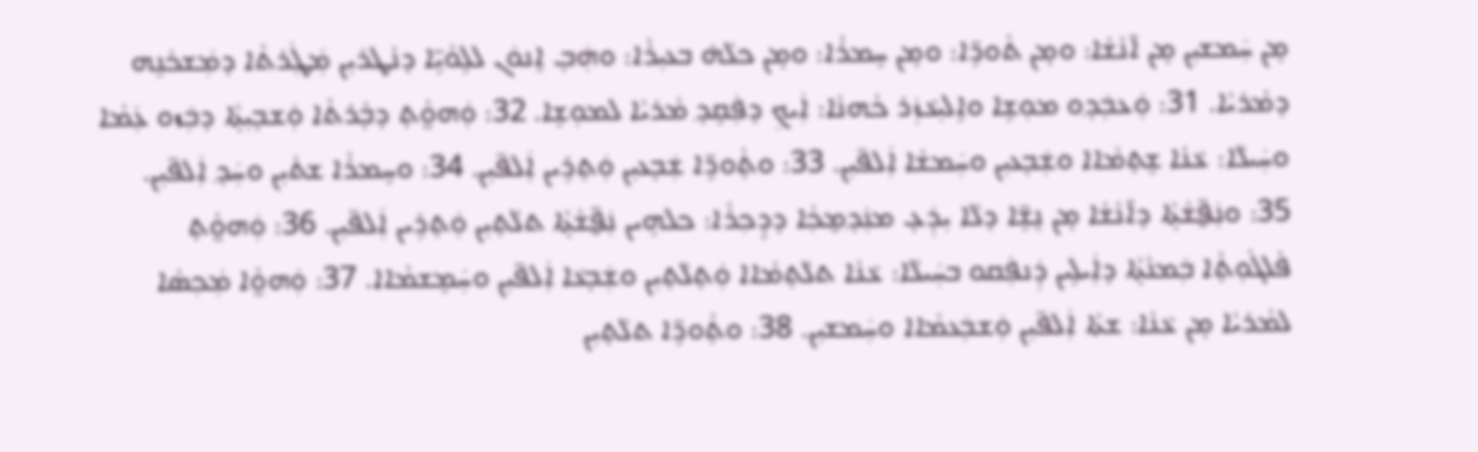ܡ̣ܢ ܚܲܡܫܝܼܢ ܡ̣ܢ ܐ̄ܢܵܫܵܐ: ܘܡ̣ܢ ܬܵܘܪܹ̈ܐ: ܘܡ̣ܢ ܚܸܡܪܵܐ: ܘܡ̣ܢ ܟܠܵܗ̇ ܒܥܝܼܪܵܐ: ܘܗܲܒ̣ ܐܸܢܘܿܢ ܠܠܹܘܵܝܹ̈ܐ ܕܢܵܛܪܝܼܢ ܡܲܛܲܪܬܵܐ ܕܡܲܫܟ̇ܢܹܗ ܕܡܵܪܝܵܐ. 31: ܘܲܥܒܲܕ݂ܘ ܡܘܼܫܹܐ ܘܐܹܠܝܼܥܵܙܲܪ ܟܵܗܢܵܐ: ܐܲܝܟ݂ ܕܦܲܩܸܕ݂ ܡܵܪܝܵܐ ܠܡܘܼܫܹܐ. 32: ܘܲܗܘ̤ܵܬ̣ ܕܒ̣ܵܪܬܵܐ ܘܲܫܒ̣ܝܼܬ̣ܵܐ ܕܒܲܙܘ ܥܲܡܵܐ ܘܚܲܝܠܵܐ: ܥܵܢܵܐ ܫܸܬ̣ܡܵܐܐ ܘܫܲܒ̣ܥܝܼܢ ܘܚܲܡܫܵܐ ܐܲܠܦ̈ܝܼܢ. 33: ܘܬ̣ܵܘܪܹ̈ܐ ܫܲܒ̣ܥܝܼܢ ܘܲܬ̣ܪܹܝܢ ܐܲܠܦ̈ܝܼܢ. 34: ܘܚܸܡܪܵܐ ܫܬ̇ܝܼܢ ܘܚܲܕ݂ ܐܲܠܦ̈ܝܼܢ. 35: ܘܢܲܦ̮̈ܫܵܬ̣ܵܐ ܕܐ̄ܢܵܫܵܐ ܡ̣ܢ ܢܸܫܹ̈ܐ ܕܠܵܐ ܝܼܕܲܥ̣ ܡܢܲܕ݂ܡ̱ܟ݂ܵܐ ܕܕܸܟ݂ܪܵܐ: ܟܠܗܹܝܢ ܢܲܦ̮̈ܫܵܬ̣ܵܐ ܬܠܵܬ̣ܝܼܢ ܘܲܬ̣ܪܹܝܢ ܐܲܠܦ̈ܝܼܢ. 36: ܘܲܗܘ̤ܵܬ̣ ܦܵܠܓ̇ܘܼܬ̣ܵܐ ܒܲܡܢܵܬ̣ܵܐ ܕܐܲܝܠܹܝܢ ܕܲܢܦܲܩܘ ܒܚܲܝܠܵܐ: ܥܵܢܵܐ ܬܠܵܬ̣ܡܵܐܐ ܘܲܬ̣ܠܵܬ̣ܝܼܢ ܘܫܲܒ̣ܥܵܐ ܐܲܠܦ̈ܝܼܢ ܘܚܲܡܸܫܡܵܐܐ. 37: ܘܲܗܘ̤ܵܐ ܡܲܟ݂ܣܵܐ ܠܡܵܪܝܵܐ ܡ̣ܢ ܥܵܢܵܐ: ܫܬܵܐ ܐܲܠܦ̈ܝܼܢ ܘܲܫܒܲܥܡܵܐܐ ܘܚܲܡܫܝܼܢ. 38: ܘܬ̣ܵܘܪܹ̈ܐ ܬܠܵܬ̣ܝܼܢ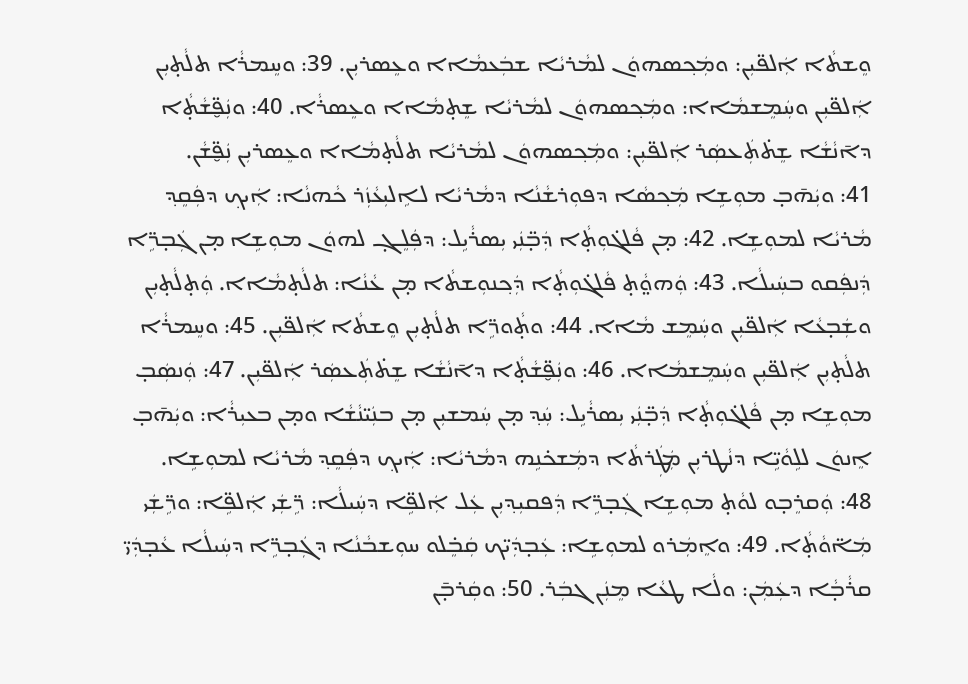ܘܸܫܬܵܐ ܐܲܠܦ̈ܝܼܢ: ܘܡܲܟ݂ܣܗܘܿܢ ܠܡܵܪܝܵܐ ܫܒܲܥܡܵܐܐ ܘܥܸܣܪܝܼܢ. 39: ܘܚܸܡܪܵܐ ܬܠܵܬ̣ܝܼܢ ܐܲܠܦ̈ܝܼܢ ܘܚܲܡܸܫܡܵܐܐ: ܘܡܲܟ݂ܣܗܘܿܢ ܠܡܵܪܝܵܐ ܫܸܬ̣ܡܵܐܐ ܘܥܸܣܪܵܐ. 40: ܘܢܲܦ̮̈ܫܵܬ̣ܵܐ ܕܐ̄ܢܵܫܵܐ ܫܸܬ̇ܬܲܥܣܲܪ ܐܲܠܦ̈ܝܼܢ: ܘܡܲܟ݂ܣܗܘܿܢ ܠܡܵܪܝܵܐ ܬܠܵܬ̣ܡܵܐܐ ܘܥܸܣܪܝܼܢ ܢܲܦ̮̈ܫܵܢ.
41: ܘܝܲܗ̄ܒ̣ ܡܘܼܫܹܐ ܡܲܟ݂ܣܵܐ ܕܦܘܼܪܫܵܢܵܐ ܕܡܵܪܝܵܐ ܠܐܹܠܝܼܥܵܙܲܪ ܟܵܗܢܵܐ: ܐܲܝܟ݂ ܕܦܲܩܸܕ݂ ܡܵܪܝܵܐ ܠܡܘܼܫܹܐ. 42: ܡ̣ܢ ܦܵܠܓ̇ܘܼܬ̣ܵܐ ܕܲܒ̣̈ܢܲܝ ܝܼܣܪܵܝܹܠ: ܕܦܲܠܸܓ̣ ܠܗܘܿܢ ܡܘܼܫܹܐ ܡ̣ܢ ܓܲܒ̣ܪܹ̈ܐ ܕܲܢܦܲܩܘ ܒܚܲܝܠܵܐ. 43: ܘܲܗܘ̤ܵܬ̣ ܦܵܠܓ̇ܘܼܬ̣ܵܐ ܕܲܟ݂ܢܘܼܫܬܵܐ ܡ̣ܢ ܥܵܢܵܐ: ܬܠܵܬ̣ܡܵܐܐ. ܘܲܬ̣ܠܵܬ̣ܝܼܢ ܘܫܲܒ̣ܥܵܐ ܐܲܠܦ̈ܝܼܢ ܘܚܲܡܸܫ ܡܵܐܐ. 44: ܘܬ̣ܵܘܪܹ̈ܐ ܬܠܵܬ̣ܝܼܢ ܘܸܫܬܵܐ ܐܲܠܦ̈ܝܼܢ. 45: ܘܚܸܡܪܵܐ ܬܠܵܬ̣ܝܼܢ ܐܲܠܦ̈ܝܼܢ ܘܚܲܡܸܫܡܵܐܐ. 46: ܘܢܲܦ̮̈ܫܵܬ̣ܵܐ ܕܐ̄ܢܵܫܵܐ ܫܸܬ̇ܬܲܥܣܲܪ ܐܲܠܦ̈ܝܼܢ. 47: ܘܲܢܣܲܒ̣ ܡܘܼܫܹܐ ܡ̣ܢ ܦܵܠܓ̇ܘܼܬ̣ܵܐ ܕܲܒ̣̈ܢܲܝ ܝܼܣܪܵܝܹܠ: ܚܲܕ݂ ܡ̣ܢ ܚܲܡܫܝܼܢ ܡ̣ܢ ܒܢܲܝ̈ܢܵܫܵܐ ܘܡ̣ܢ ܒܥܝܼܪܵܐ: ܘܝܲܗ̄ܒ̣ ܐܸܢܘܿܢ ܠܠܹܘܵܝܹ̈ܐ ܕܢܵܛܪܝܼܢ ܡܲܛܲܪܬܵܐ ܕܡܲܫܟ̇ܢܹܗ ܕܡܵܪܝܵܐ: ܐܲܝܟ݂ ܕܦܲܩܸܕ݂ ܡܵܪܝܵܐ ܠܡܘܼܫܹܐ. 48: ܘܲܩܪܸܒ̣ܘ ܠܘܵܬ̣ ܡܘܼܫܹܐ ܓܲܒ̣ܪܹ̈ܐ ܕܲܦܩܝܼܕ݂ܝܼܢ ܥܲܠ ܐܲܠܦܹ̈ܐ ܕܚܲܝܠܵܐ: ܪܹ̈ܫܲܝ ܐܲܠܦܹ̈ܐ: ܘܪܹ̈ܫܲܝ ܡܲܐ̈ܘܵܬ̣ܵܐ. 49: ܘܐܸܡܲܪܘ ܠܡܘܼܫܹܐ: ܥܲܒ̣ܕܲܝ̈ܟ ܩܲܒܸ̇ܠܘ ܚܘܼܫܒܵܢܵܐ ܕܓܲܒ̣ܪܹ̈ܐ ܕܚܲܝܠܵܐ ܥܵܒ̣ܕܲܝ̈ ܩܪܵܒ̣ܵܐ ܕܥܲܡܲܢ: ܘܠܵܐ ܛܥܵܐ ܡܸܢܲܢ ܓܒܲܪ. 50: ܘܩܲܪܒ̣̄ܢ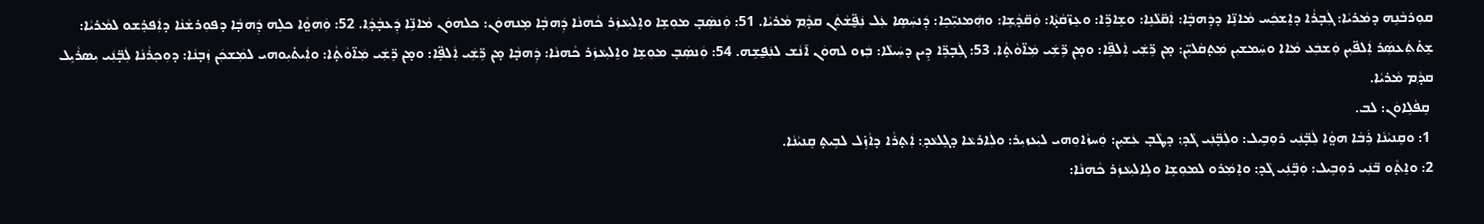ܩܘܼܪܒܵܢܹܗ ܕܡܵܪܝܵܐ: ܓܲܒ̣ܪܵܐ ܕܐܸܫܟܲܚ ܡܵܐܢܹ̈ܐ ܕܕܲܗܒ̣ܵܐ: ܐܲܩ̈ܠܵܢܹܐ: ܘܫܹܐܪܹ̈ܐ: ܘܥܸܙ̈ܩܵܬ̣ܵܐ: ܘܲܩ̈ܕ݂ܵܫܹܐ: ܘܗܲܡܢܝܼ̈ܟܹܐ: ܕܲܢܚܲܣܹܐ ܥܲܠ ܢܲܦ̮̈ܫܵܬܲܢ ܩܕ݂ܵܡ ܡܵܪܝܵܐ. 51: ܘܲܢܣܲܒ̣ ܡܘܼܫܹܐ ܘܐܹܠܝܼܥܵܙܲܪ ܟܵܗܢܵܐ ܕܲܗܒ̣ܵܐ ܡܸܢܗܘܿܢ: ܟܠܗܘܿܢ ܡܵܐܢܹ̈ܐ ܕܲܥܒ̣ܵܕ݂ܵܐ. 52: ܘܲܗܘ̤ܵܐ ܟܠܹܗ ܕܲܗܒ̣ܵܐ ܕܦܘܼܪܫܵܢܵܐ ܕܐܲܦܪܸܫܘ ܠܡܵܪܝܵܐ: ܫܸܬ̇ܬܲܥܣܲܪ ܐܲܠܦ̈ܝܼܢ ܘܲܫܒܲܥ ܡܵܐܐ ܘܚܲܡܫܝܼܢ ܡܲܬ̣ܩܵܠܝܼ̈ܢ: ܡ̣ܢ ܪܹ̈ܫܲܝ ܐܲܠܦܹ̈ܐ: ܘܡ̣ܢ ܪܹ̈ܫܲܝ ܡܲܐ̈ܘܵܬ̣ܵܐ. 53: ܓܲܒ̣ܪܹ̈ܐ ܕܹܝܢ ܕܚܲܝܠܵܐ: ܒܲܙܘ ܠܗܘܿܢ ܐ̄ܢܵܫ ܠܢܲܦ̮ܫܹܗ. 54: ܘܲܢܣܲܒ̣ ܡܘܼܫܹܐ ܘܐܹܠܝܼܥܵܙܲܪ ܟܵܗܢܵܐ: ܕܲܗܒ̣ܵܐ ܡ̣ܢ ܪܹ̈ܫܲܝ ܐܲܠܦܹ̈ܐ: ܘܡ̣ܢ ܪܹ̈ܫܲܝ ܡܲܐ̈ܘܵܬ̣ܵܐ: ܘܐܲܝܬ̇ܝܼܘܗܝ ܠܡܲܫܟܲܢ ܙܲܒ̣ܢܵܐ: ܕܘܼܟ݂ܪܵܢܵܐ ܠܲܒ̣̈ܢܲܝ ܝܼܣܪܵܝܹܠ ܩܕ݂ܵܡ ܡܵܪܝܵܐ.
 ܩܹܦܵܠܹܐܘܿܢ: ܠܒ.
 1: ܘܩܸܢܝܵܢܵܐ ܪܲܒܵܐ ܗܘ̤ܵܐ ܠܲܒ̣̈ܢܲܝ ܪܘܼܒܹܝܠ: ܘܠܲܒ̣̈ܢܲܝ ܓܵܕ݂: ܕܛܵܒ̣ ܥܲܫܝܼܢ: ܘܲܚܙܵܐܘܼܗܝ ܠܝܲܥܙܝܼܪ: ܘܠܲܐܪܥܵܐ ܕܓܸܠܥܵܕ݂: ܐܲܬ̣ܪܵܐ ܕܐܵܙܹ̇ܠ ܠܒܹܝܬ̣ ܩܸܢܝܵܢܵܐ.
2: ܘܐܸܬ̣ܵܘ ܒ̈ܢܲܝ ܪܘܼܒܹܝܠ: ܘܲܒ̣̈ܢܲܝ ܓܵܕ݂: ܘܐܸܡܲܪܘ ܠܡܘܼܫܹܐ ܘܠܹܐܠܝܼܥܵܙܲܪ ܟܵܗܢܵܐ: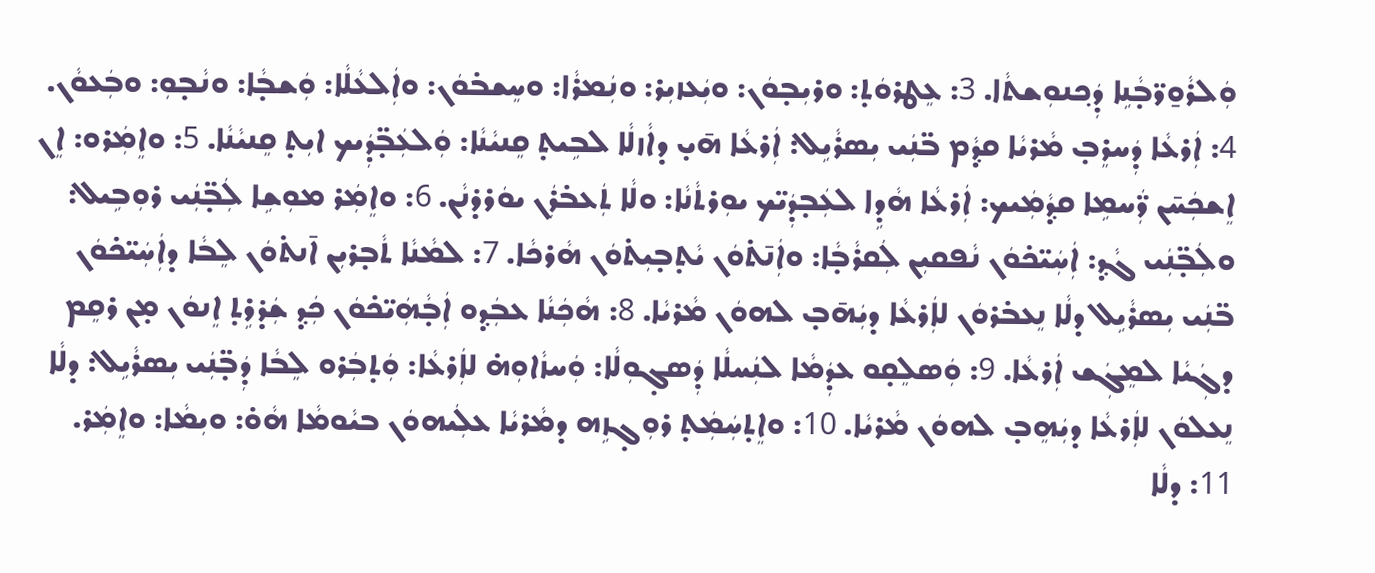ܘܲܠܪܵܘ̱ܪ̈ܒ̣ܵܢܹܐ ܕܲܟ݂ܢܘܼܫܬܵܐ. 3: ܥܸܛܪܘܿܬ̣: ܘܪܝܼܒ̣ܘܿܢ: ܘܝܲܥܙܝܼܪ: ܘܢܲܡܪܵܐ: ܘܚܸܫܒ̇ܘܿܢ: ܘܐܲܠܥܵܠܵܐ: ܘܲܫܒ̣ܵܐ: ܘܢܵܒ̣ܘܼ: ܘܒܲܥܘܵܢ. 4: ܐܲܪܥܵܐ ܕܲܚܪܸܒ̣ ܡܵܪܝܵܐ ܩܕ݂ܵܡ ܒ̈ܢܲܝ ܝܼܣܪܵܝܹܠ: ܐܲܪܥܵܐ ܗ̄ܝ̣ ܕܐܵܙܠܵܐ ܠܒܹܝܬ̣ ܩܸܢܝܵܢܵܐ: ܘܲܠܥܲܒ̣̈ܕܲܝܟ ܐܝܼܬ̣ ܩܸܢܝܵܢܵܐ. 5: ܘܐܸܡܲܪܘ: ܐܸܢ ܐܸܫܟܲܚ̄ܢ ܪ̈ܲܚܡܹܐ ܩܕ݂ܵܡܲܝܟ: ܐܲܪܥܵܐ ܗܵܕܹܐ ܠܥܲܒ̣ܕܲܝ̈ܟ ܝܘܼܪܬܵܢܵܐ: ܘܠܵܐ ܬܲܥܒ̇ܪܲܢ ܝܘܿܪܕ̇ܢܵܢ. 6: ܘܐܸܡܲܪ ܡܘܼܫܹܐ ܠܲܒ̣̈ܢܲܝ ܪܘܼܒܹܝܠ: ܘܠܲܒ̣̈ܢܲܝ ܓܵܕ݂: ܐܲܚܲܝ̈ܟ̇ܘܿܢ ܢܵܦܩܝܼܢ ܠܲܩܪܵܒ̣ܵܐ: ܘܐܲܢ̄ܬ̇ܘܿܢ ܝܵܬ̣ܒ̣ܝܼܬ̇ܘܿܢ ܗܵܪܟܵܐ. 7: ܠܡܵܢܵܐ ܬܵܒ̣ܪܝܼܢ ܐ̄ܢܬ̇ܘܿܢ ܠܸܒܵܐ ܕܐܲܚܲܝ̈ܟ̇ܘܿܢ ܒ̈ܢܲܝ ܝܼܣܪܵܝܹܠ ܕܠܵܐ ܢܸܥܒ̇ܪܘܿܢ ܠܐܲܪܥܵܐ ܕܝܲܗ̄ܒ̣ ܠܗܘܿܢ ܡܵܪܝܵܐ. 8: ܗܵܟܲܢܵܐ ܥܒܲܕ݂ܘ ܐܲܒ̣ܵܗܲܝ̈ܟ̇ܘܿܢ ܟܲܕ݂ ܫܲܕ̇ܪܹܬ̣ ܐܸܢܘܿܢ ܡ̣ܢ ܪܩܸܡ ܕܓܲܝܵܐ ܠܡܸܓܲܫ ܐܲܪܥܵܐ. 9: ܘܲܣܠܸܩ̣ܘ ܥܕܲܡܵܐ ܠܢܲܚܠܵܐ ܕܲܣܓ̣ܘܼܠܵܐ: ܘܲܚܙܵܐܘܼܗ̇ ܠܐܲܪܥܵܐ: ܘܲܬ̣ܒܲܪܘ ܠܸܒܵܐ ܕܲܒ̣̈ܢܲܝ ܝܼܣܪܵܝܹܠ: ܕܠܵܐ ܢܸܥܠܘܿܢ ܠܐܲܪܥܵܐ ܕܝܲܗܸܒ̣ ܠܗܘܿܢ ܡܵܪܝܵܐ. 10: ܘܐܸܬ̣ܚܲܡܲܬ̣ ܪܘܼܓ̣ܙܹܗ ܕܡܵܪܝܵܐ ܥܠܲܝܗܘܿܢ ܒܝܵܘܡܵܐ ܗܵܘ̇: ܘܝܼܡܵܐ: ܘܐܸܡܲܪ. 11: ܕܠܵܐ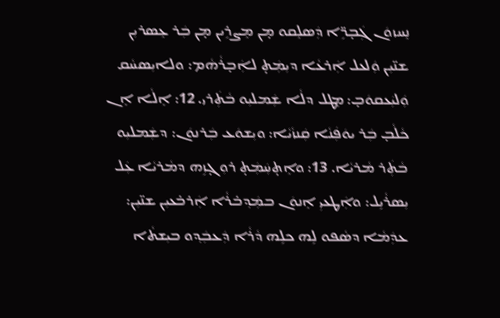ܢܸܚܙܘܿܢ ܓܲܒ̣ܪܹ̈ܐ ܕܲܣܠܸܩܘ ܡ̣ܢ ܡܸܨܪܹܝܢ ܡ̣ܢ ܒܲܪ ܥܸܣܪܝܼܢ ܫܢ̈ܝܼܢ ܘܲܠܥܠ ܐܲܪܥܵܐ ܕܝܼܡܲܬ̣ ܠܐܲܒ̣ܪܵܗܵܡ: ܘܠܐܝܼܣܚܵܩ ܘܲܠܝܲܥܩܘܿܒ̣: ܡܸܛܠ ܕܠܵܐ ܫܲܡܠܝܼܘ ܒܵܬܲܪܝ. 12: ܐܸܠܵܐ ܐܸܢ ܟܵܠܵܒ̣ ܒܲܪ ܝܘܿܦܲܢܵܐ ܩܲܢܙܵܝܵܐ: ܘܝܼܫܘܿܥ ܒܲܪܢܘܿܢ: ܕܫܲܡܠܝܼܘ ܒܵܬܲܪ ܡܵܪܝܵܐ. 13: ܘܐܸܬ̣ܚܲܡܲܬ̣ ܪܘܼܓ̣ܙܹܗ ܕܡܵܪܝܵܐ ܥܲܠ ܝܼܣܪܵܝܹܠ: ܘܐܲܛܥܝܼ ܐܸܢܘܿܢ ܒܡܲܕ݂ܒ̇ܪܵܐ ܐܲܪܒ̇ܥܝܼܢ ܫܢ̈ܝܼܢ: ܥܕܲܡܵܐ ܕܣܵܦܘ ܠܹܗ ܟܠܹܗ ܕܵܪܵܐ ܕܲܥܒܲܕ݂ܘ ܒܝܼܫܬܵܐ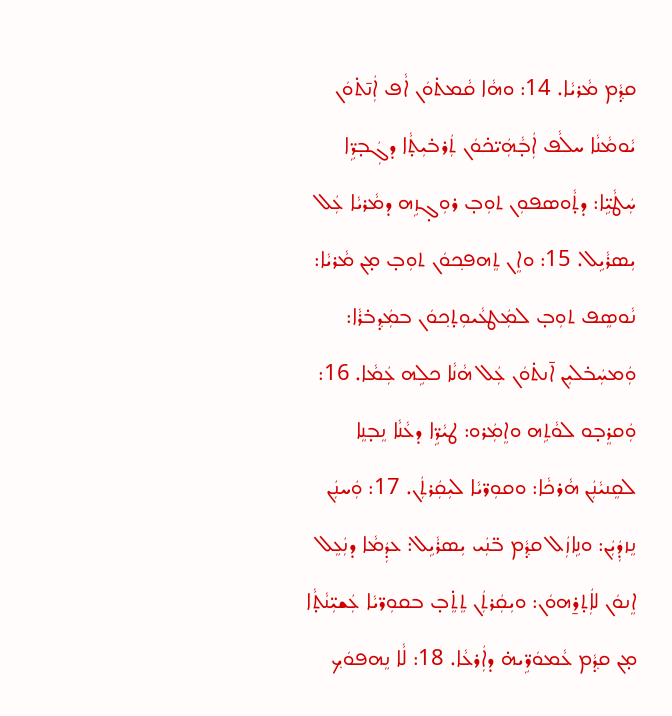ܩܕ݂ܵܡ ܡܵܪܝܵܐ. 14: ܘܗܵܐ ܩܵܡܬ̇ܘܿܢ ܐܵܦ ܐܲܢ̄ܬ̇ܘܿܢ ܝܵܘܡܵܢܵܐ ܚܠܵܦ ܐܲܒ̣ܵܗܲܝ̈ܟ̇ܘܿܢ ܬܲܪܒ̇ܝܼܬ̣ܵܐ ܕܓܲܒ̣ܪܹ̈ܐ ܚܲܛܵܝܹ̈ܐ: ܕܬ̣ܵܘܣܦܘܼܢ ܬܘܼܒ̣ ܪܘܼܓ̣ܙܹܗ ܕܡܵܪܝܵܐ ܥܲܠ ܝܼܣܪܵܝܹܠ. 15: ܘܐܸܢ ܬܸܗܦܟ݂ܘܿܢ ܬܘܼܒ̣ ܡ̣ܢ ܡܵܪܝܵܐ: ܢܵܘܣܸܦ ܬܘܼܒ̣ ܠܡܲܛܥܵܝܘܼܬ̣ܟ݂ܘܿܢ ܒܡܲܕ݂ܒ̇ܪܵܐ: ܘܲܡܚܲܒ̇ܠܝܼܢ ܐ̄ܢܬ̇ܘܿܢ ܥܲܠ ܗܵܢܵܐ ܟܠܹܗ ܥܲܡܵܐ. 16: ܘܲܩܪܸܒ̣ܘ ܠܘܵܬܹܗ ܘܐܸܡܲܪܘ: ܛܝܵܪܹ̈ܐ ܕܥܵܢܵܐ ܢܸܒ̣ܢܸܐ ܠܩܸܢܝܵܢܲܢ ܗܵܪܟܵܐ: ܘܩܘܼܪ̈ܝܵܐ ܠܝܼܩܲܪܬܲܢ. 17: ܘܲܚܢܲܢ ܢܸܙܕܲܝܲܢ: ܘܢܹܐܙܲܠ ܩܕ݂ܵܡ ܒ̈ܢܲܝ ܝܼܣܪܵܝܹܠ: ܥܕܲܡܵܐ ܕܢܲܥܸܠ ܐܸܢܘܿܢ ܠܐܲܬ̣ܪ̱ܗܘܿܢ: ܘܝܼܩܲܪܬܲܢ ܬܸܬܸ̇ܒ̣ ܒܩܘܼܪ̈ܝܵܐ ܥܲܫܝܼ̈ܢܵܬ̣ܵܐ ܡ̣ܢ ܩܕ݂ܵܡ ܥܵܡܘܿܪܹ̈ܝܗ̇ ܕܐܲܪܥܵܐ. 18: ܠܵܐ ܢܸܗܦܘܿܟ݂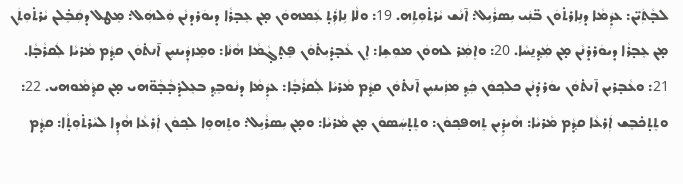ܠܒ̣ܵܬܲܝ̈ܢ: ܥܕܲܡܵܐ ܕܢܹܐܪܬ̇ܘܿܢ ܒ̈ܢܲܝ ܝܼܣܪܵܝܹܠ: ܐ̄ܢܵܫ ܝܵܪܬ̇ܘܼܬܹܗ. 19: ܘܠܵܐ ܢܹܐܪܲܬ̣ ܥܲܡܗܘܿܢ ܡ̣ܢ ܥܸܒ̣ܪܵܐ ܕܝܘܿܪܕܢܵܢ ܘܲܠܗܲܠ: ܡܸܛܠ ܕܩܲܒܸ̇ܠܢ ܝܵܪܬ̇ܘܼܬܲܢ ܡ̣ܢ ܥܸܒ̣ܪܵܐ ܕܝܘܿܪܕ̇ܢܵܢ ܡ̣ܢ ܡܲܕ݂ܢ̱ܚܵܐ. 20: ܘܐܸܡܲܪ ܠܗܘܿܢ ܡܘܼܫܹܐ: ܐܸܢ ܥܵܒ̣ܕ̇ܝܼܬ̇ܘܿܢ ܦܸܬ̣ܓ̣ܵܡܵܐ ܗܵܢܵܐ: ܘܡܸܙܕܲܝܢܝܼܢ ܐ̄ܢܬ̇ܘܿܢ ܩܕ݂ܵܡ ܡܵܪܝܵܐ ܠܲܩܪܵܒ̣ܵܐ. 21: ܘܥܵܒ̣ܪܝܼܢ ܐ̄ܢܬ̇ܘܿܢ ܝܘܿܪܕ̇ܢܵܢ ܟܠܟ݂ܘܿܢ ܟܲܕ݂ ܡܙܲܝܢܝܼܢ ܐ̄ܢܬ̇ܘܿܢ ܩܕ݂ܵܡ ܡܵܪܝܵܐ ܠܲܩܪܵܒ̣ܵܐ: ܥܕܲܡܵܐ ܕܢܵܘܒܸܕ݂ ܒܥܸܠܕ̇ܒ̣ܵܒ̣ܵܘ̈ܗܝ ܡ̣ܢ ܩܕ݂ܵܡܵܘܗܝ. 22: ܘܬܸܬ̣ܟ̇ܒܸܫ ܐܲܪܥܵܐ ܩܕ݂ܵܡ ܡܵܪܝܵܐ: ܗܵܝܕܹ̇ܝܢ ܬܸܗܦܟ݂ܘܿܢ: ܘܬܸܬ̣ܚܲܣܘܿܢ ܡ̣ܢ ܡܵܪܝܵܐ: ܘܡ̣ܢ ܝܼܣܪܵܝܹܠ: ܘܬܸܗܘܹܐ ܠܟ݂ܘܿܢ ܐܲܪܥܵܐ ܗܵܕܹܐ ܠܝܵܪܬ̇ܘܼܬ̣ܵܐ: ܩܕ݂ܵܡ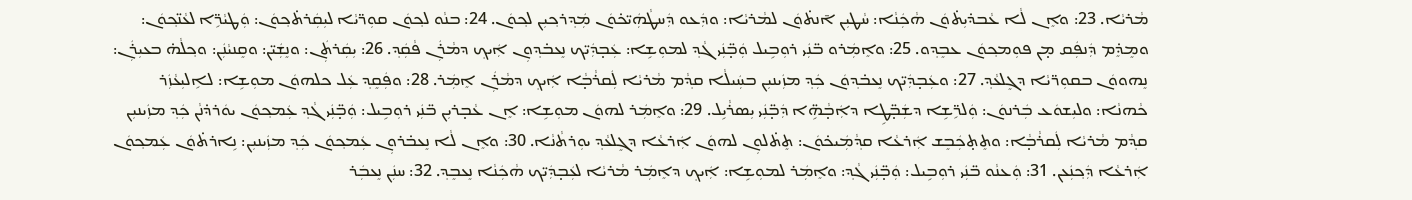ܡܵܪܝܵܐ. 23: ܘܐܸܢ ܠܵܐ ܥܵܒܕ̇ܝܼܬ̇ܘܿܢ ܗܵܟܲܢܵܐ: ܚܵܛܝܼܢ ܐ̄ܢܬ̇ܘܿܢ ܠܡܵܪܝܵܐ: ܘܕܲܥܘ ܕܲܚܛܵܗܲܝ̈ܟ̇ܘܿܢ ܡܲܕ݂ܪܟ݂ܝܼܢ ܠܟ݂ܘܿܢ. 24: ܒܢܵܘ ܠܟ݂ܘܿܢ ܩܘܼܪ̈ܝܵܐ ܠܝܼܩܲܪܬ̇ܟ݂ܘܿܢ: ܘܲܛܝܵܪܹ̈ܐ ܠܥܵܢ̈ܟ݂ܘܿܢ: ܘܡܸܕܸ̇ܡ ܕܲܢܦܲܩ ܡ̣ܢ ܦܘܼܡܟ݂ܘܿܢ ܥܒܸܕ݂ܘ. 25: ܘܐܸܡܲܪܘ ܒ̈ܢܲܝ ܪܘܼܒܹܝܠ ܘܲܒ̣̈ܢܲܝ ܓܵܕ݂ ܠܡܘܼܫܹܐ: ܥܲܒ̣ܕܲܝ̈ܟ ܢܸܥܒ̇ܕ݂ܘܼܢ ܐܲܝܟ݂ ܕܡܵܪܲܢ ܦܵܩܲܕ݂. 26: ܝܼܩܲܪܬܲܢ: ܘܢܸܫܲܝ̈ܢ: ܘܩܸܢܝܵܢܲܢ: ܘܟ݂ܠܵܗ̇ ܒܥܝܼܪܲܢ: ܢܸܗܘܘܿܢ ܒܩܘܼܪ̈ܝܵܐ ܕܓܸܠܥܵܕ݂. 27: ܘܥܲܒ̣ܕܲܝ̈ܟ ܢܸܥܒ̇ܕ݂ܘܿܢ ܟܲܕ݂ ܡܙܲܝܢܝܼܢ ܒܚܲܝܠܵܐ ܩܕ݂ܵܡ ܡܵܪܝܵܐ ܠܲܩܪܵܒ̣ܵܐ ܐܲܝܟ݂ ܕܡܵܪܲܢ ܐܸܡܲܪ. 28: ܘܦܲܩܸܕ݂ ܥܲܠ ܟܠܗܘܿܢ ܡܘܼܫܹܐ: ܠܐܹܠܝܼܥܵܙܲܪ ܟܵܗܢܵܐ: ܘܠܝܼܫܘܿܥ ܒܲܪܢܘܿܢ: ܘܲܠܪܹ̈ܫܹܐ ܕܫܲܒ̣̈ܛܹܐ ܕܐܲܒ̣ܵܗܹ̈ܐ ܕܲܒ̣̈ܢܲܝ ܝܼܣܪܵܝܹܠ. 29: ܘܐܸܡܲܪ ܠܗܘܿܢ ܡܘܼܫܹܐ: ܐܸܢ ܥܵܒ̣ܪܝܼܢ ܒ̈ܢܲܝ ܪܘܼܒܹܝܠ: ܘܲܒ̣̈ܢܲܝ ܓܵܕ݂ ܥܲܡܟ݂ܘܿܢ ܝܘܿܪܕ̇ܢܵܢ ܟܲܕ݂ ܡܙܲܝܢܝܼܢ ܩܕ݂ܵܡ ܡܵܪܝܵܐ ܠܲܩܪܵܒ̣ܵܐ: ܘܬܸܬ̣ܟܲܒܸܫ ܐܲܪܥܵܐ ܩܕ݂ܵܡܲܝܟ̇ܘܿܢ: ܬܸܬ̇ܠܘܼܢ ܠܗܘܿܢ ܐܲܪܥܵܐ ܕܓܸܠܥܵܕ݂ ܝܘܼܪܬܵܢܵܐ. 30: ܘܐܸܢ ܠܵܐ ܢܸܥܒ̇ܪܘܼܢ ܥܲܡܟ݂ܘܿܢ ܟܲܕ݂ ܡܙܲܝܢܝܼܢ: ܢܹܐܪܬ̇ܘܿܢ ܥܲܡܟ݂ܘܿܢ ܐܲܪܥܵܐ ܕܲܟ݂ܢܲܥܢ. 31: ܘܲܥܢܵܘ ܒ̈ܢܲܝ ܪܘܼܒܹܝܠ: ܘܲܒ̣̈ܢܲܝ ܓܵܕ݂: ܘܐܸܡܲܪ ܠܡܘܼܫܹܐ: ܐܲܝܟ݂ ܕܐܸܡܲܪ ܡܵܪܝܵܐ ܠܥܲܒ̣ܕܲܝ̈ܟ ܗܵܟܲܢܵܐ ܢܸܥܒܸܕ݂. 32: ܚܢܲܢ ܢܸܥܒܲܪ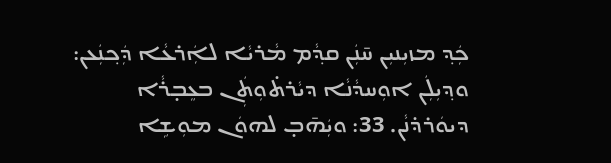ܟܲܕ݂ ܡܙܝܼܢܝܼܢ ܚ̄ܢܲܢ ܩܕ݂ܵܡ ܡܵܪܝܵܐ ܠܐܲܪܥܵܐ ܕܲܟ݂ܢܲܥܢ: ܘܕ݂ܝܼܠܲܢ ܐܘܼܚܕܵܢܵܐ ܕܝܵܪܬ̇ܘܼܬܲܢ ܒܥܸܒ̣ܪܵܐ ܕܝܘܿܪܕ̇ܢܵܢ. 33: ܘܝܲܗ̄ܒ̣ ܠܗܘܿܢ ܡܘܼܫܹܐ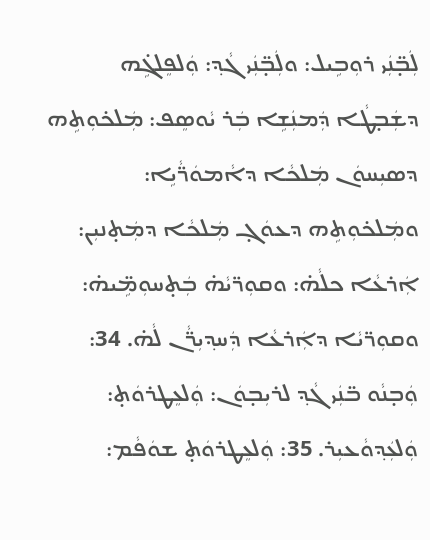ܠܲܒ̣̈ܢܲܝ ܪܘܼܒܹܝܠ: ܘܠܲܒ̣̈ܢܲܝ ܓܵܕ݂: ܘܲܠܦܸܠܓܹ̇ܗ ܕܫܲܒ̣ܛܵܐ ܕܲܡܢܲܫܹܐ ܒܲܪ ܝܵܘܣܸܦ: ܡܲܠܟ̇ܘܼܬܹܗ ܕܣܝܼܚܘܿܢ ܡܲܠܟܵܐ ܕܐܵܡܘܿܪ̈ܵܝܹܐ: ܘܡܲܠܟ̇ܘܼܬܹܗ ܕܥܘܿܓ̣ ܡܲܠܟܵܐ ܕܡܲܬ̣ܢܝܼܢ: ܐܲܪܥܵܐ ܟܠܵܗ̇: ܘܩܘܼܪ̈ܝܵܗ̇ ܒܲܬ̣ܚܘܼܡܹ̈ܝܗ̇: ܘܩܘܼܪ̈ܝܵܐ ܕܐܲܪܥܵܐ ܕܲܚܕ݂ܝܼܪ̈ܵܢ ܠܵܗ̇. 34: ܘܲܒ̣ܢܵܘ ܒ̈ܢܲܝ ܓܵܕ݂ ܠܪܝܼܒ̣ܘܿܢ: ܘܲܠܥܸܛܪܘܿܬ̣: ܘܲܠܥܲܕ݂ܘܵܥܝܼܪ. 35: ܘܲܠܥܸܛܪܘܿܬ̣ ܫܘܿܦܵܡ: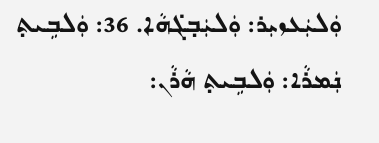ܘܲܠܝܲܥܙܝܼܪ: ܘܲܠܝܲܒ̣ܓ̇ܗܵܐ. 36: ܘܲܠܒܹܝܬ̣ ܢܲܡܪܵܐ: ܘܲܠܒܹܝܬ̣ ܗܵܪܵܢ: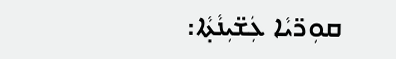ܩܘܼܪ̈ܝܵܐ ܥܲܫ̈ܝܼܢܵܬ̣ܵܐ: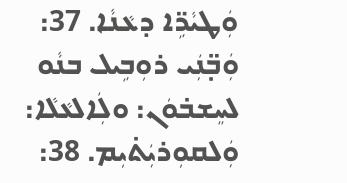ܘܲܛܝܵܪܹ̈ܐ ܕܥܵܢܵܐ. 37: ܘܲܒ̣̈ܢܲܝ ܪܘܼܒܹܝܠ ܒܢܵܘ ܠܚܸܫܒ̇ܘܿܢ: ܘܠܲܐܠܥܵܠܵܐ: ܘܲܠܩܘܼܪܝܲܬ̇ܝܼܡ. 38: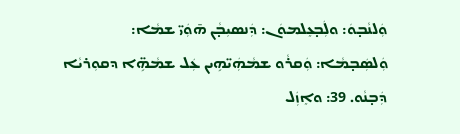ܘܲܠܢܵܒ̣ܘܿ: ܘܠܲܒ̣ܥܸܠܡܘܿܢ: ܕܲܢܣܝܼܒ̣ܵܢ ܗ̄ܘܲܝ̈ ܫܡܵܐ: ܘܲܠܣܲܒ̣ܡܵܐ: ܘܲܩܪܵܘ ܫܡܵܗܲܝ̈ܗܹܝܢ ܥܲܠ ܫܡܵܗܹ̈ܐ ܕܩܘܼܪܝܵܐ ܕܲܒ̣ܢܵܘ. 39: ܘܐܸܙܲܠ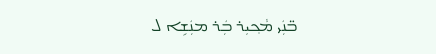ܒ̈ܢܲܝ ܡܵܟ݂ܝܼܪ ܒܲܪ ܡܢܲܫܹܐ ܠ